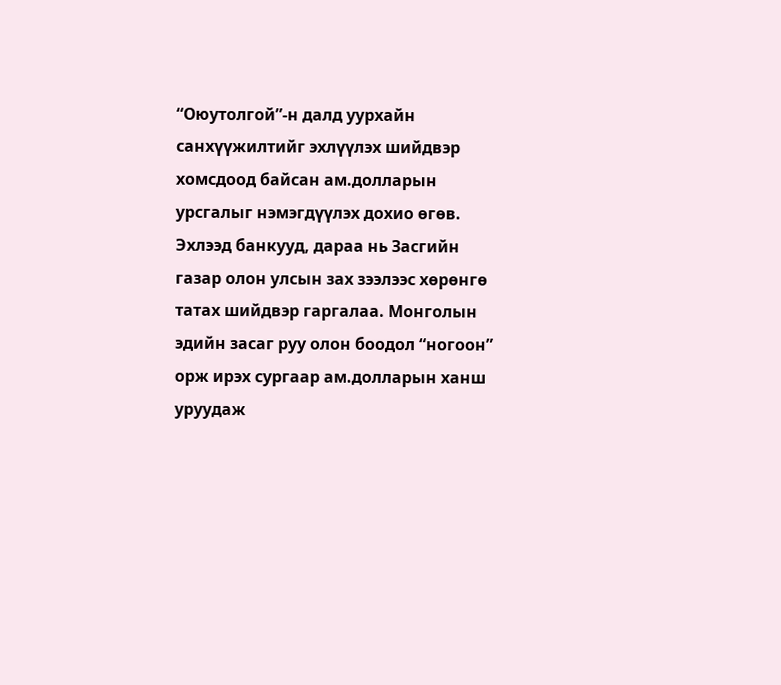“Оюутолгой”-н далд уурхайн санхүүжилтийг эхлүүлэх шийдвэр хомсдоод байсан ам.долларын урсгалыг нэмэгдүүлэх дохио өгөв. Эхлээд банкууд, дараа нь Засгийн газар олон улсын зах зээлээс хөрөнгө татах шийдвэр гаргалаа. Монголын эдийн засаг руу олон боодол “ногоон” орж ирэх сургаар ам.долларын ханш уруудаж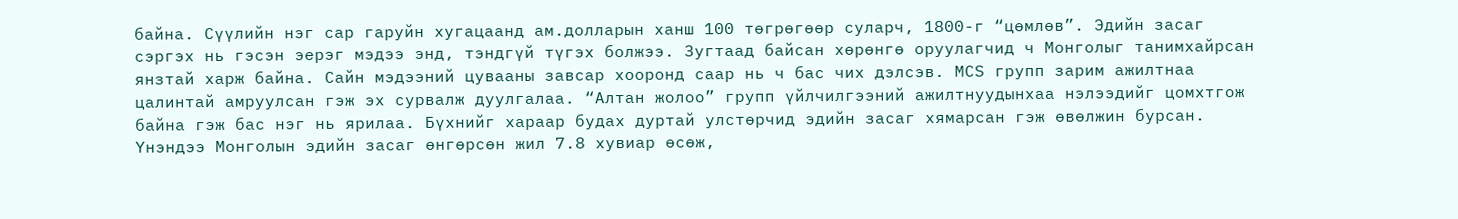байна. Сүүлийн нэг сар гаруйн хугацаанд ам.долларын ханш 100 төгрөгөөр суларч, 1800-г “цөмлөв”. Эдийн засаг сэргэх нь гэсэн эерэг мэдээ энд, тэндгүй түгэх болжээ. Зугтаад байсан хөрөнгө оруулагчид ч Монголыг танимхайрсан янзтай харж байна. Сайн мэдээний цувааны завсар хооронд саар нь ч бас чих дэлсэв. МCS групп зарим ажилтнаа цалинтай амруулсан гэж эх сурвалж дуулгалаа. “Алтан жолоо” групп үйлчилгээний ажилтнуудынхаа нэлээдийг цомхтгож байна гэж бас нэг нь ярилаа. Бүхнийг хараар будах дуртай улстөрчид эдийн засаг хямарсан гэж өвөлжин бурсан. Үнэндээ Монголын эдийн засаг өнгөрсөн жил 7.8 хувиар өсөж,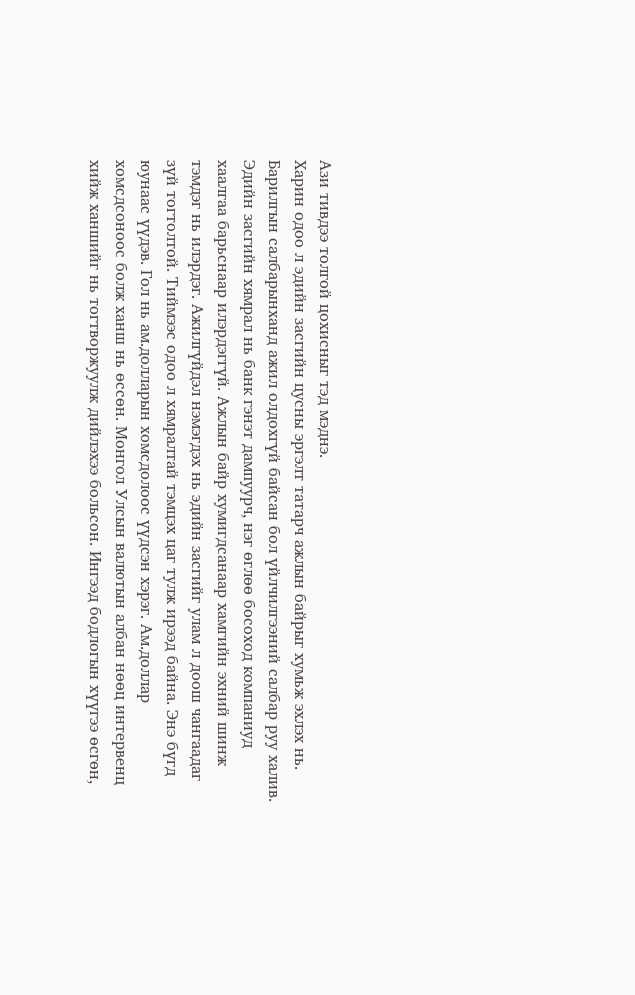Ази тивдээ толгой цохисныг тэд мэднэ.
Харин одоо л эдийн засгийн цусны эргэлт татарч ажлын байрыг хумьж эхлэх нь. Барилгын салбарынханд ажил олдохгүй байсан бол үйлчилгээний салбар руу халив. Эдийн засгийн хямрал нь банк гэнэт дампуурч, нэг өглөө босоход компаниуд хаалгаа барьснаар илэрдэггүй. Ажлын байр хумигдсанаар хамгийн эхний шинж тэмдэг нь илэрдэг. Ажилгүйдэл нэмэгдэх нь эдийн засгийг улам л доош чангаадаг зүй тогтолтой. Тиймээс одоо л хямралтай тэмцэх цаг тулж ирээд байна. Энэ бүгд юунаас үүдэв. Гол нь ам.долларын хомсдолоос үүдсэн хэрэг. Ам.доллар хомсдсоноос болж ханш нь өссөн. Монгол Улсын валютын албан нөөц интервенц хийж ханшийг нь тогтворжуулж дийлэхээ больсон. Ингээд бодлогын хүүгээ өсгөн,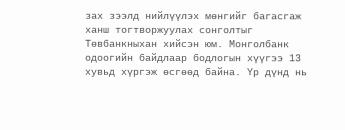зах зээлд нийлүүлэх мөнгийг багасгаж ханш тогтворжуулах сонголтыг Төвбанкныхан хийсэн юм. Монголбанк одоогийн байдлаар бодлогын хүүгээ 13 хувьд хүргэж өсгөөд байна. Үр дүнд нь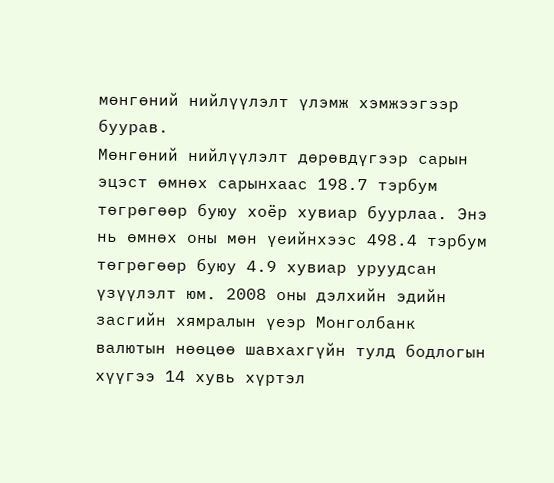мөнгөний нийлүүлэлт үлэмж хэмжээгээр буурав.
Мөнгөний нийлүүлэлт дөрөвдүгээр сарын эцэст өмнөх сарынхаас 198.7 тэрбум төгрөгөөр буюу хоёр хувиар буурлаа. Энэ нь өмнөх оны мөн үеийнхээс 498.4 тэрбум төгрөгөөр буюу 4.9 хувиар уруудсан үзүүлэлт юм. 2008 оны дэлхийн эдийн засгийн хямралын үеэр Монголбанк валютын нөөцөө шавхахгүйн тулд бодлогын хүүгээ 14 хувь хүртэл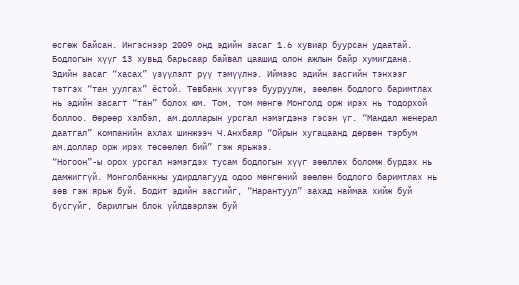өсгөж байсан. Ингэснээр 2009 онд эдийн засаг 1.6 хувиар буурсан удаатай. Бодлогын хүүг 13 хувьд барьсаар байвал цаашид олон ажлын байр хумигдана. Эдийн засаг “хасах” үзүүлэлт рүү тэмүүлнэ. Иймээс эдийн засгийн тэнхээг тэтгэх “тан уулгах” ёстой. Төвбанк хүүгээ бууруулж, зөөлөн бодлого баримтлах нь эдийн засагт “тан” болох юм. Том, том мөнгө Монголд орж ирэх нь тодорхой боллоо. Өөрөөр хэлбэл, ам.долларын урсгал нэмэгдэнэ гэсэн үг. “Мандал женерал даатгал” компанийн ахлах шинжээч Ч.Анхбаяр “Ойрын хугацаанд дөрвөн тэрбум ам.доллар орж ирэх төсөөлөл бий” гэж ярьжээ.
“Ногоон”-ы орох урсгал нэмэгдэх тусам бодлогын хүүг зөөллөх боломж бүрдэх нь дамжиггүй. Монголбанкны удирдлагууд одоо мөнгөний зөөлөн бодлого баримтлах нь зөв гэж ярьж буй. Бодит эдийн засгийг, “Нарантуул” захад наймаа хийж буй бүсгүйг, барилгын блок үйлдвэрлэж буй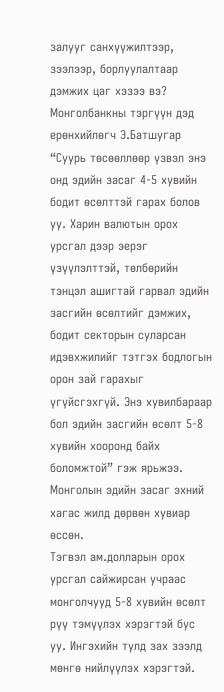залууг санхүүжилтээр, зээлээр, борлуулалтаар дэмжих цаг хэзээ вэ? Монголбанкны тэргүүн дэд ерөнхийлөгч Э.Батшугар “Суурь төсөөллөөр үзвэл энэ онд эдийн засаг 4-5 хувийн бодит өсөлттэй гарах болов уу. Харин валютын орох урсгал дээр эерэг үзүүлэлттэй, төлбөрийн тэнцэл ашигтай гарвал эдийн засгийн өсөлтийг дэмжих, бодит секторын суларсан идэвхжилийг тэтгэх бодлогын орон зай гарахыг үгүйсгэхгүй. Энэ хувилбараар бол эдийн засгийн өсөлт 5-8 хувийн хооронд байх боломжтой” гэж ярьжээ. Монголын эдийн засаг эхний хагас жилд дөрвөн хувиар өссөн.
Тэгвэл ам.долларын орох урсгал сайжирсан учраас монголчууд 5-8 хувийн өсөлт рүү тэмүүлэх хэрэгтэй бус уу. Ингэхийн тулд зах зээлд мөнгө нийлүүлэх хэрэгтэй.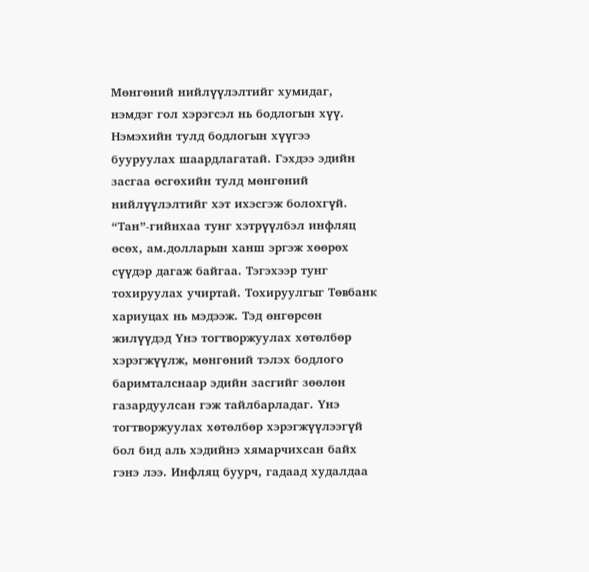Мөнгөний нийлүүлэлтийг хумидаг, нэмдэг гол хэрэгсэл нь бодлогын хүү. Нэмэхийн тулд бодлогын хүүгээ бууруулах шаардлагатай. Гэхдээ эдийн засгаа өсгөхийн тулд мөнгөний нийлүүлэлтийг хэт ихэсгэж болохгүй. “Тан”-гийнхаа тунг хэтрүүлбэл инфляц өсөх, ам.долларын ханш эргэж хөөрөх сүүдэр дагаж байгаа. Тэгэхээр тунг тохируулах учиртай. Тохируулгыг Төвбанк хариуцах нь мэдээж. Тэд өнгөрсөн жилүүдэд Үнэ тогтворжуулах хөтөлбөр хэрэгжүүлж, мөнгөний тэлэх бодлого баримталснаар эдийн засгийг зөөлөн газардуулсан гэж тайлбарладаг. Үнэ тогтворжуулах хөтөлбөр хэрэгжүүлээгүй бол бид аль хэдийнэ хямарчихсан байх гэнэ лээ. Инфляц буурч, гадаад худалдаа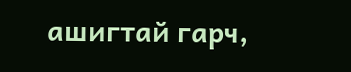ашигтай гарч,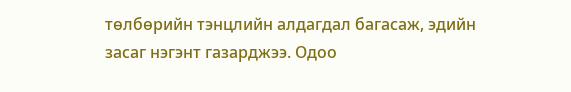төлбөрийн тэнцлийн алдагдал багасаж, эдийн засаг нэгэнт газарджээ. Одоо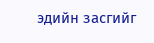эдийн засгийг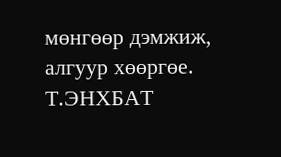мөнгөөр дэмжиж, алгуур хөөргөе.
Т.ЭНХБАТ